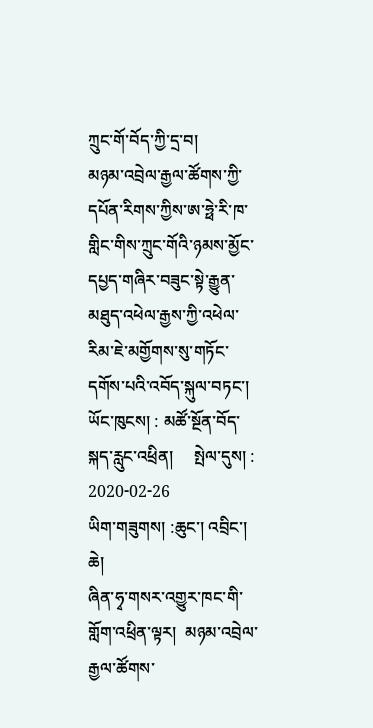ཀྲུང་གོ་བོད་ཀྱི་དྲ་བ།
མཉམ་འབྲེལ་རྒྱལ་ཚོགས་ཀྱི་དཔོན་རིགས་ཀྱིས་ཨ་ཧྥེ་རི་ཁ་གླིང་གིས་ཀྲུང་གོའི་ཉམས་མྱོང་དཔྱད་གཞིར་བཟུང་སྟེ་རྒྱུན་མཐུད་འཕེལ་རྒྱས་ཀྱི་འཕེལ་རིམ་ཇེ་མགྱོགས་སུ་གཏོང་དགོས་པའི་འབོད་སྐུལ་བཏང་།
ཡོང་ཁུངས། : མཚོ་སྔོན་བོད་སྐད་རླུང་འཕྲིན།     སྤེལ་དུས། : 2020-02-26
ཡིག་གཟུགས། :ཆུང་། འབྲིང་། ཆེ།
ཞིན་ཧྭ་གསར་འགྱུར་ཁང་གི་གློག་འཕྲིན་ལྟར།  མཉམ་འབྲེལ་རྒྱལ་ཚོགས་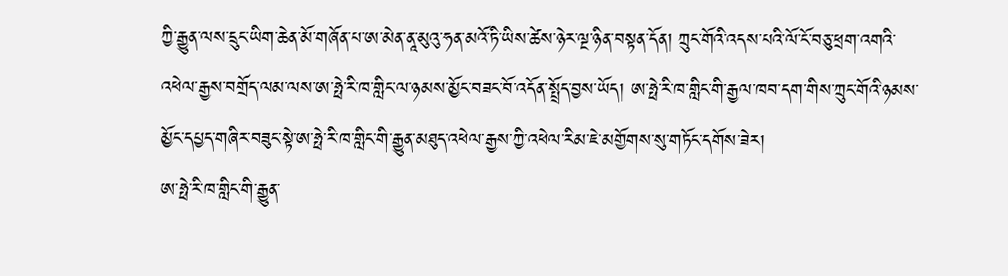ཀྱི་རྒྱུན་ལས་དྲུང་ཡིག་ཆེན་མོ་གཞོན་པ་ཨ་མེན་ནཱ་མུའུ་ཧན་མའོ་ཏི་ཡིས་ཚེས་ཉེར་ལྔ་ཉིན་བསྟན་དོན། ཀྲུང་གོའི་འདས་པའི་ལོ་ངོ་བཅུ་ཕྲག་འགའི་འཕེལ་རྒྱས་བགྲོད་ལམ་ལས་ཨ་ཧྥེ་རི་ཁ་གླིང་ལ་ཉམས་མྱོང་བཟང་བོ་འདོན་སྤྲོད་བྱས་ཡོད། ཨ་ཧྥེ་རི་ཁ་གླིང་གི་རྒྱལ་ཁབ་དག་གིས་ཀྲུང་གོའི་ཉམས་མྱོང་དཔྱད་གཞིར་བཟུང་སྟེ་ཨ་ཧྥེ་རི་ཁ་གླིང་གི་རྒྱུན་མཐུད་འཕེལ་རྒྱས་ཀྱི་འཕེལ་རིམ་ཇེ་མགྱོགས་སུ་གཏོང་དགོས་ཟེར།
ཨ་ཧྥེ་རི་ཁ་གླིང་གི་རྒྱུན་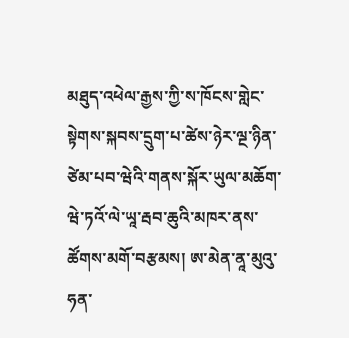མཐུད་འཕེལ་རྒྱས་ཀྱི་ས་ཁོངས་གླེང་སྟེགས་སྐབས་དྲུག་པ་ཚེས་ཉེར་ལྔ་ཉིན་ཙེམ་པབ་ཝེའི་གནས་སྐོར་ཡུལ་མཆོག་ཝེ་ཏའོ་ལེ་ཡཱ་རྦབ་ཆུའི་མཁར་ནས་ཚོགས་མགོ་བརྩམས། ཨ་མེན་ནཱ་མུའུ་ཧན་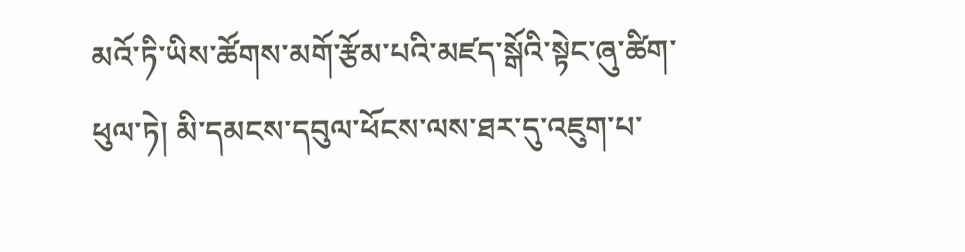མའོ་ཏི་ཡིས་ཚོགས་མགོ་རྩོམ་པའི་མཛད་སྒོའི་སྟེང་ཞུ་ཚིག་ཕུལ་ཏེ། མི་དམངས་དབུལ་ཕོངས་ལས་ཐར་དུ་འཇུག་པ་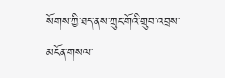སོགས་ཀྱི་ཐད་ནས་ཀྲུང་གོའི་གྲུབ་འབྲས་མངོན་གསལ་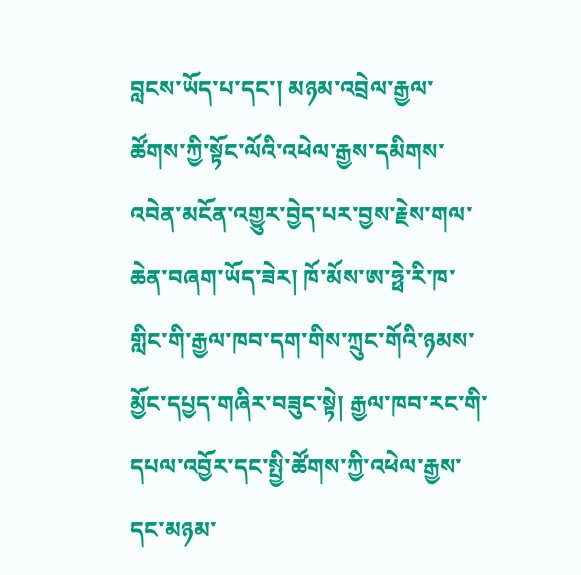བླངས་ཡོད་པ་དང་། མཉམ་འབྲེལ་རྒྱལ་ཚོགས་ཀྱི་སྟོང་ལོའི་འཕེལ་རྒྱས་དམིགས་འབེན་མངོན་འགྱུར་བྱེད་པར་བྱས་རྗེས་གལ་ཆེན་བཞག་ཡོད་ཟེར། ཁོ་མོས་ཨ་ཧྥེ་རི་ཁ་གླིང་གི་རྒྱལ་ཁབ་དག་གིས་ཀྲུང་གོའི་ཉམས་མྱོང་དཔྱད་གཞིར་བཟུང་སྟེ། རྒྱལ་ཁབ་རང་གི་དཔལ་འབྱོར་དང་སྤྱི་ཚོགས་ཀྱི་འཕེལ་རྒྱས་དང་མཉམ་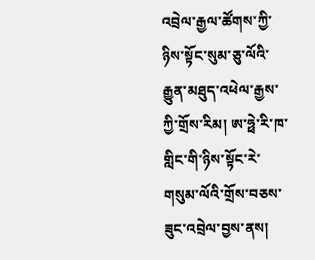འབྲེལ་རྒྱལ་ཚོགས་ཀྱི་ཉིས་སྟོང་སུམ་ཅུ་ལོའི་རྒྱུན་མཐུད་འཕེལ་རྒྱས་ཀྱི་གྲོས་རིམ། ཨ་ཧྥེ་རི་ཁ་གླིང་གི་ཉིས་སྟོང་རེ་གསུམ་ལོའི་གྲོས་བཅས་ཟུང་འབྲེལ་བྱས་ནས།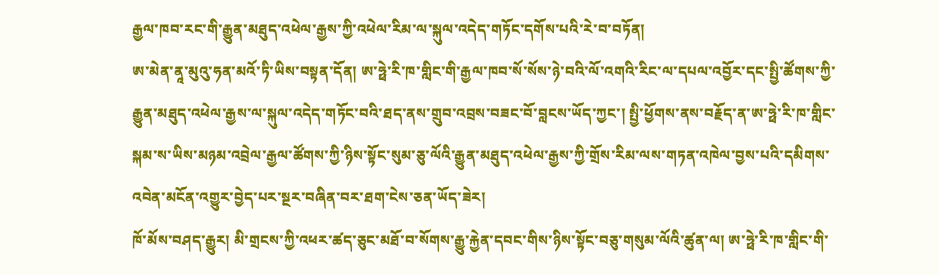རྒྱལ་ཁབ་རང་གི་རྒྱུན་མཐུད་འཕེལ་རྒྱས་ཀྱི་འཕེལ་རིམ་ལ་སྐུལ་འདེད་གཏོང་དགོས་པའི་རེ་བ་བཏོན།
ཨ་མེན་ནཱ་མུའུ་ཧན་མའོ་ཏི་ཡིས་བསྟན་དོན། ཨ་ཧྥེ་རི་ཁ་གླིང་གི་རྒྱལ་ཁབ་སོ་སོས་ཉེ་བའི་ལོ་འགའི་རིང་ལ་དཔལ་འབྱོར་དང་སྤྱི་ཚོགས་ཀྱི་རྒྱུན་མཐུད་འཕེལ་རྒྱས་ལ་སྐུལ་འདེད་གཏོང་བའི་ཐད་ནས་གྲུབ་འབྲས་བཟང་བོ་བླངས་ཡོད་ཀྱང་། སྤྱི་ཕྱོགས་ནས་བརྗོད་ན་ཨ་ཧྥེ་རི་ཁ་གླིང་སྐམ་ས་ཡིས་མཉམ་འབྲེལ་རྒྱལ་ཚོགས་ཀྱི་ཉིས་སྟོང་སུམ་ཅུ་ལོའི་རྒྱུན་མཐུད་འཕེལ་རྒྱས་ཀྱི་གྲོས་རིམ་ལས་གཏན་འཁེལ་བྱས་པའི་དམིགས་འབེན་མངོན་འགྱུར་བྱེད་པར་སྔར་བཞིན་བར་ཐག་ངེས་ཅན་ཡོད་ཟེར།
ཁོ་མོས་བཤད་རྒྱུར། མི་གྲངས་ཀྱི་འཕར་ཚད་ཅུང་མཐོ་བ་སོགས་རྒྱུ་རྐྱེན་དབང་གིས་ཉིས་སྟོང་བཅུ་གསུམ་ལོའི་ཚུན་ལ། ཨ་ཧྥེ་རི་ཁ་གླིང་གི་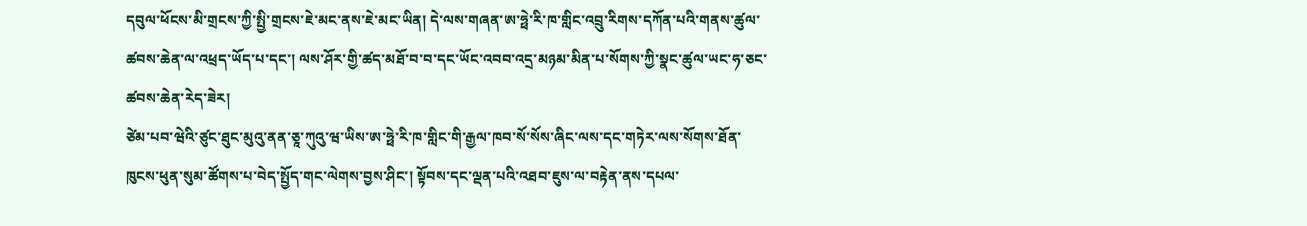དབུལ་ཕོངས་མི་གྲངས་ཀྱི་སྤྱི་གྲངས་ཇེ་མང་ནས་ཇེ་མང་ཡིན། དེ་ལས་གཞན་ཨ་ཧྥེ་རི་ཁ་གླིང་འབྲུ་རིགས་དཀོན་པའི་གནས་ཚུལ་ཚབས་ཆེན་ལ་འཕྲད་ཡོད་པ་དང་། ལས་ཤོར་གྱི་ཚད་མཐོ་བ་བ་དང་ཡོང་འབབ་འདྲ་མཉམ་མིན་པ་སོགས་ཀྱི་སྣང་ཚུལ་ཡང་ཧ་ཅང་ཚབས་ཆེན་རེད་ཟེར།
ཙེམ་པབ་ཝེའི་ཙུང་ཐུང་མུའུ་ནན་ཅཱ་ཀུའུ་ཝ་ཡིས་ཨ་ཧྥེ་རི་ཁ་གླིང་གི་རྒྱལ་ཁབ་སོ་སོས་ཞིང་ལས་དང་གཏེར་ལས་སོགས་ཐོན་ཁུངས་ཕུན་སུམ་ཚོགས་པ་བེད་སྤྱོད་གང་ལེགས་བྱས་ཤིང་། སྟོབས་དང་ལྡན་པའི་འཐབ་ཇུས་ལ་བརྟེན་ནས་དཔལ་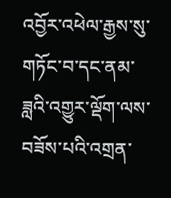འབྱོར་འཕེལ་རྒྱས་སུ་གཏོང་བ་དང་ནམ་ཟླའི་འགྱུར་ལྡོག་ལས་བཟོས་པའི་འགྲན་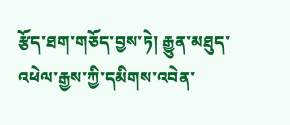རྩོད་ཐག་གཅོད་བྱས་ཏེ། རྒྱུན་མཐུད་འཕེལ་རྒྱས་ཀྱི་དམིགས་འབེན་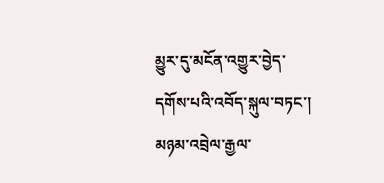མྱུར་དུ་མངོན་འགྱུར་བྱེད་དགོས་པའི་འབོད་སྐུལ་བཏང་།
མཉམ་འབྲེལ་རྒྱལ་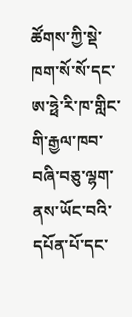ཚོགས་ཀྱི་སྡེ་ཁག་སོ་སོ་དང་ཨ་ཧྥེ་རི་ཁ་གླིང་གི་རྒྱལ་ཁབ་བཞི་བཅུ་ལྷག་ནས་ཡོང་བའི་དཔོན་པོ་དང་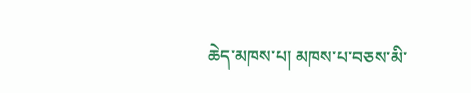ཆེད་མཁས་པ། མཁས་པ་བཅས་མི་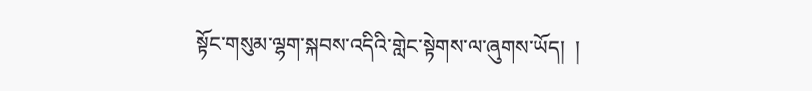སྟོང་གསུམ་ལྷག་སྐབས་འདིའི་གླེང་སྟེགས་ལ་ཞུགས་ཡོད།  །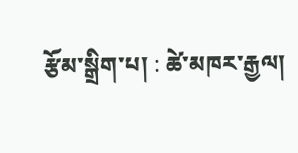རྩོམ་སྒྲིག་པ། : ཚེ་མཁར་རྒྱལ།